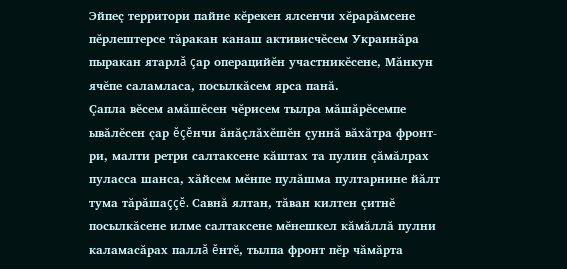Эйпеç территори пайне кĕрекен ялсенчи хĕрарăмсене пĕрлештерсе тăракан канаш активисчĕсем Украинăра пыракан ятарлă çар операцийĕн участникĕсене, Мăнкун ячĕпе саламласа, посылкăсем ярса панă.
Çапла вĕсем амăшĕсен чĕрисем тылра мăшăрĕсемпе ывăлĕсен çар ĕçĕнчи ăнăçлăхĕшĕн çуннă вăхăтра фронт-ри, малти ретри салтаксене кăштах та пулин çăмăлрах пуласса шанса, хăйсем мĕнпе пулăшма пултарнине йăлт тума тăрăшаççĕ. Савнă ялтан, тăван килтен çитнĕ посылкăсене илме салтаксене мĕнешкел кăмăллă пулни каламасăрах паллă ĕнтĕ, тылпа фронт пĕр чăмăрта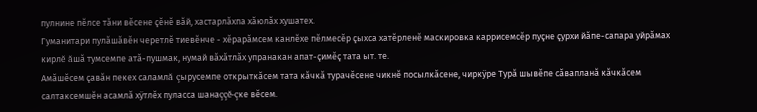пулнине пĕлсе тăни вĕсене çĕнĕ вăй, хастарлăхпа хăюлăх хушатех.
Гуманитари пулăшăвĕн черетлĕ тиевĕнче - хĕрарăмсем канлĕхе пĕлмесĕр çыхса хатĕрленĕ маскировка каррисемсĕр пуçне çурхи йăпе-сапара уйрăмах кирлĕ ăшă тумсемпе атă-пушмак, нумай вăхăтлăх упранакан апат-çимĕç тата ыт. те.
Амăшĕсем çавăн пекех саламлă çырусемпе открыткăсем тата кăчкă турачĕсене чикнĕ посылкăсене, чиркÿре Турă шывĕпе сăвапланă кăчкăсем салтаксемшĕн асамлă хÿтлĕх пуласса шанаççĕ-çке вĕсем.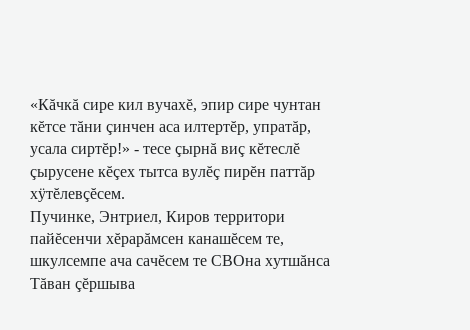«Кăчкă сире кил вучахĕ, эпир сире чунтан кĕтсе тăни çинчен аса илтертĕр, упратăр, усала сиртĕр!» - тесе çырнă виç кĕтеслĕ çырусене кĕçех тытса вулĕç пирĕн паттăр хÿтĕлевçĕсем.
Пучинке, Энтриел, Киров территори пайĕсенчи хĕрарăмсен канашĕсем те, шкулсемпе ача сачĕсем те СВОна хутшăнса Тăван çĕршыва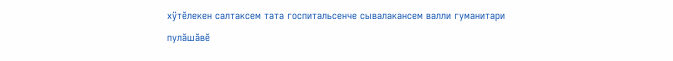хÿтĕлекен салтаксем тата госпитальсенче сывалакансем валли гуманитари пулăшăвĕ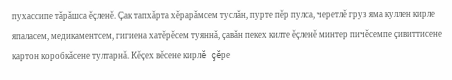пухассипе тăрăшса ĕçленĕ. Çак тапхăрта хĕрарăмсем туслăн, пурте пĕр пулса, черетлĕ груз яма куллен кирле япаласем, медикаментсем, гигиена хатĕрĕсем туяннă, çавăн пекех килте ĕçленĕ минтер пичĕсемпе çивиттисене картон коробкăсене тултарнă. Кĕçех вĕсене кирлĕ çĕре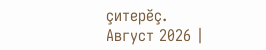çитерĕç.
Август 2026 |